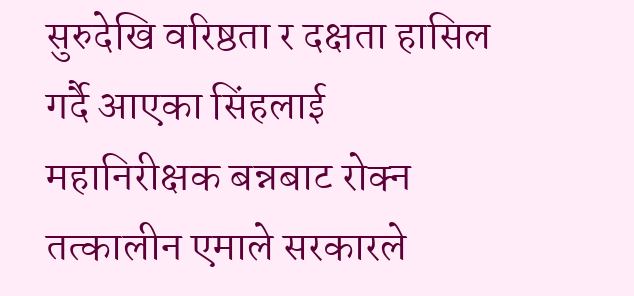सुरुदेखि वरिष्ठता र दक्षता हासिल गर्दै आएका सिंहलाई महानिरीक्षक बन्नबाट रोक्न तत्कालीन एमाले सरकारले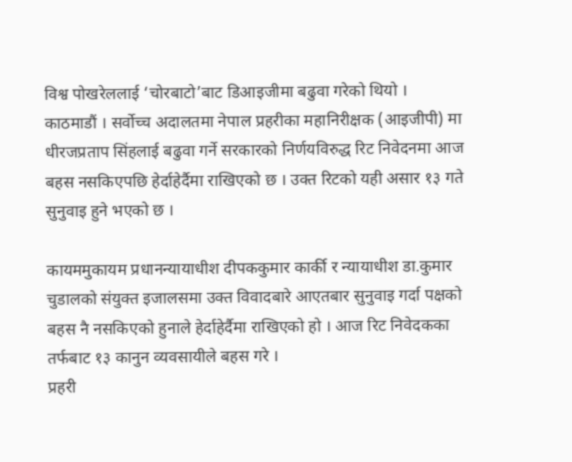विश्व पोखरेललाई ‘चोरबाटो’बाट डिआइजीमा बढुवा गरेको थियो ।
काठमाडौं । सर्वोच्च अदालतमा नेपाल प्रहरीका महानिरीक्षक (आइजीपी) मा धीरजप्रताप सिंहलाई बढुवा गर्ने सरकारको निर्णयविरुद्ध रिट निवेदनमा आज बहस नसकिएपछि हेर्दाहेर्दैमा राखिएको छ । उक्त रिटको यही असार १३ गते सुनुवाइ हुने भएको छ ।

कायममुकायम प्रधानन्यायाधीश दीपककुमार कार्की र न्यायाधीश डा.कुमार चुडालको संयुक्त इजालसमा उक्त विवादबारे आएतबार सुनुवाइ गर्दा पक्षको बहस नै नसकिएको हुनाले हेर्दाहेर्दैमा राखिएको हो । आज रिट निवेदकका तर्फबाट १३ कानुन व्यवसायीले बहस गरे ।
प्रहरी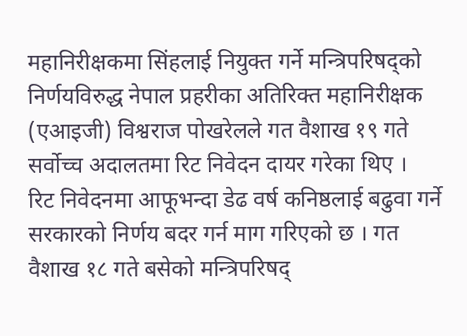महानिरीक्षकमा सिंहलाई नियुक्त गर्ने मन्त्रिपरिषद्को निर्णयविरुद्ध नेपाल प्रहरीका अतिरिक्त महानिरीक्षक (एआइजी) विश्वराज पोखरेलले गत वैशाख १९ गते सर्वोच्च अदालतमा रिट निवेदन दायर गरेका थिए ।
रिट निवेदनमा आफूभन्दा डेढ वर्ष कनिष्ठलाई बढुवा गर्ने सरकारको निर्णय बदर गर्न माग गरिएको छ । गत वैशाख १८ गते बसेको मन्त्रिपरिषद्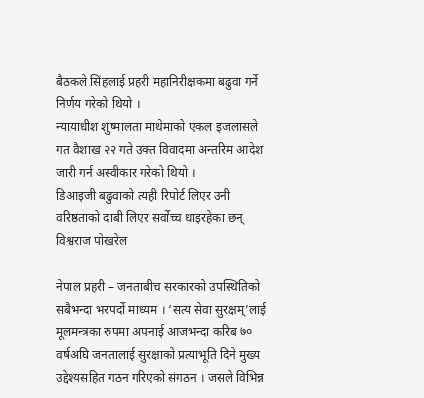बैठकले सिंहलाई प्रहरी महानिरीक्षकमा बढुवा गर्ने निर्णय गरेको थियो ।
न्यायाधीश शुष्मालता माथेमाको एकल इजलासले गत वैशाख २२ गते उक्त विवादमा अन्तरिम आदेश जारी गर्न अस्वीकार गरेको थियो ।
डिआइजी बढुवाको त्यही रिपोर्ट लिएर उनी वरिष्ठताको दाबी लिएर सर्वोच्च धाइरहेका छन् विश्वराज पोखरेल

नेपाल प्रहरी – जनताबीच सरकारको उपस्थितिको सबैभन्दा भरपर्दो माध्यम । ‘सत्य सेवा सुरक्षम्’लाई मूलमन्त्रका रुपमा अपनाई आजभन्दा करिब ७० वर्षअघि जनतालाई सुरक्षाको प्रत्याभूति दिने मुख्य उद्देश्यसहित गठन गरिएको संगठन । जसले विभिन्न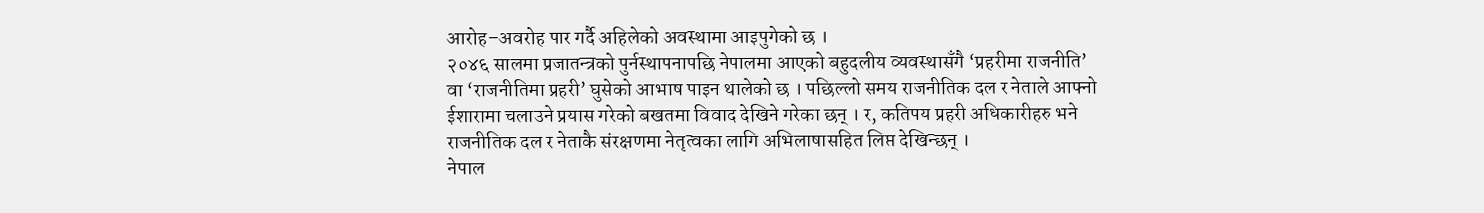आरोह–अवरोह पार गर्दै अहिलेको अवस्थामा आइपुगेको छ ।
२०४६ सालमा प्रजातन्त्रको पुर्नस्थापनापछि नेपालमा आएको बहुदलीय व्यवस्थासँगै ‘प्रहरीमा राजनीति’ वा ‘राजनीतिमा प्रहरी’ घुसेको आभाष पाइन थालेको छ । पछिल्लो समय राजनीतिक दल र नेताले आफ्नो ईशारामा चलाउने प्रयास गरेको बखतमा विवाद देखिने गरेका छन् । र, कतिपय प्रहरी अधिकारीहरु भने राजनीतिक दल र नेताकै संरक्षणमा नेतृत्वका लागि अभिलाषासहित लिप्त देखिन्छन् ।
नेपाल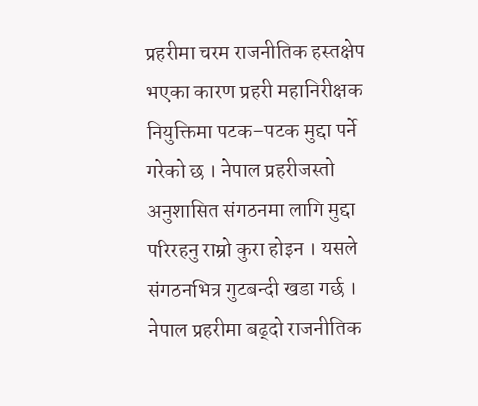प्रहरीमा चरम राजनीतिक हस्तक्षेप भएका कारण प्रहरी महानिरीक्षक नियुक्तिमा पटक–पटक मुद्दा पर्ने गरेको छ । नेपाल प्रहरीजस्तो अनुशासित संगठनमा लागि मुद्दा परिरहनु राम्रो कुरा होइन । यसले संगठनभित्र गुटबन्दी खडा गर्छ । नेपाल प्रहरीमा बढ्दो राजनीतिक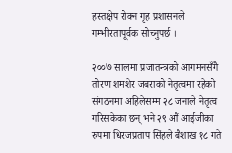हस्तक्षेप रोक्न गृह प्रशासनले गम्भीरतापूर्वक सोच्नुपर्छ ।

२००७ सालमा प्रजातन्त्रको आगमनसँगै तोरण शमशेर जबराको नेतृत्वमा रहेको संगठनमा अहिलेसम्म २८ जनाले नेतृत्व गरिसकेका छन् भने २९ औं आईजीका रुपमा धिरजप्रताप सिंहले बैशाख १८ गते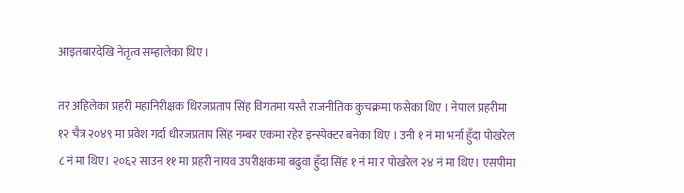आइतबारदेखि नेतृत्व सम्हालेका थिए ।

तर अहिलेका प्रहरी महानिरीक्षक धिरजप्रताप सिंह विगतमा यस्तै राजनीतिक कुचक्रमा फसेका थिए । नेपाल प्रहरीमा १२ चैत्र २०४९ मा प्रवेश गर्दा धीरजप्रताप सिंह नम्बर एकमा रहेर इन्स्पेक्टर बनेका थिए । उनी १ नं मा भर्ना हुँदा पोखरेल ८ नं मा थिए। २०६२ साउन ११ मा प्रहरी नायव उपरीक्षकमा बढुवा हुँदा सिंह १ नं मा र पोखरेल २४ नं मा थिए। एसपीमा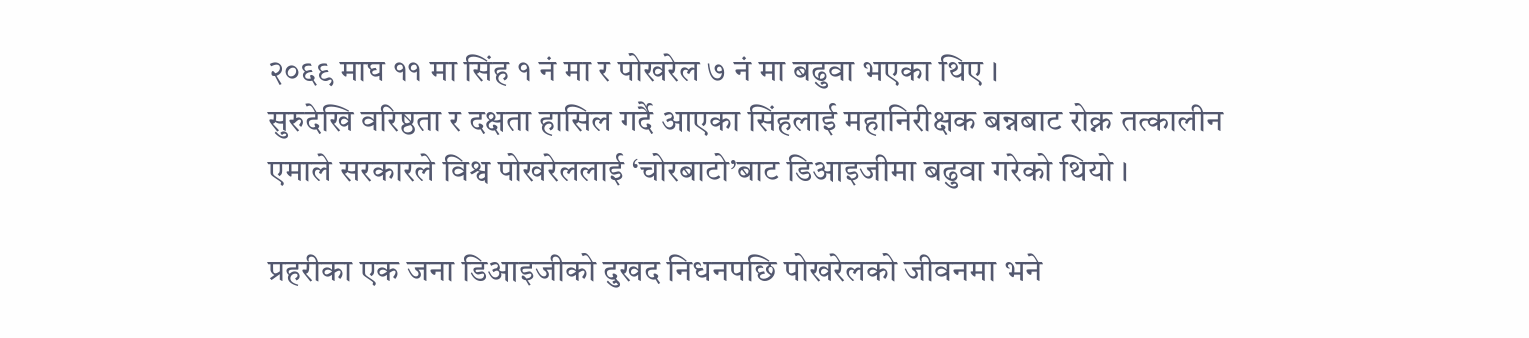२०६९ माघ ११ मा सिंह १ नं मा र पोखरेल ७ नं मा बढुवा भएका थिए ।
सुरुदेखि वरिष्ठता र दक्षता हासिल गर्दै आएका सिंहलाई महानिरीक्षक बन्नबाट रोक्न तत्कालीन एमाले सरकारले विश्व पोखरेललाई ‘चोरबाटो’बाट डिआइजीमा बढुवा गरेको थियो ।

प्रहरीका एक जना डिआइजीको दुखद निधनपछि पोखरेलको जीवनमा भने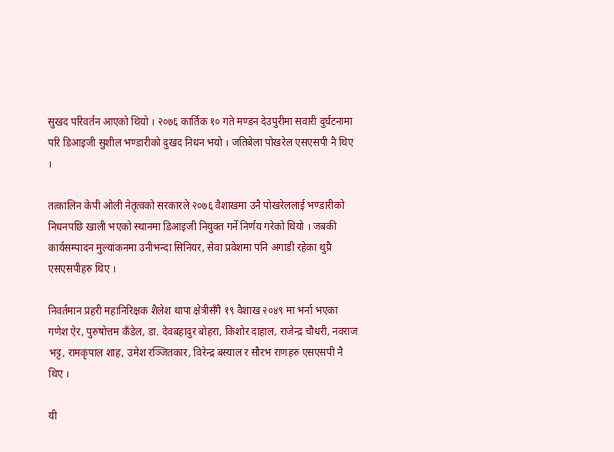सुखद परिवर्तन आएको थियो । २०७६ कार्तिक १० गते मण्डन देउपुरीमा सवारी दुर्घटनामा परि डिआइजी सुशील भण्डारीको दुखद निधन भयो । जतिबेला पोखरेल एसएसपी नै थिए ।

तत्कालिन केपी ओली नेतृत्वको सरकारले २०७६ वैशाखमा उनै पोखरेललाई भण्डारीको निधनपछि खाली भएको स्थानमा डिआइजी नियुक्त गर्ने निर्णय गरेको थियो । जबकी कार्यसम्पादन मुल्यांकनमा उनीभन्दा सिनियर, सेवा प्रवेशमा पनि अगाडी रहेका थुप्रै एसएसपीहरु थिए ।

निवर्तमान प्रहरी महानिरिक्षक शैलेश थापा क्षेत्रीसँगै १९ वैशाख २०४९ मा भर्ना भएका गणेश ऐर, पुरुषोत्तम कँडेल, डा. देवबहादुर बोहरा, किशोर दाहाल, राजेन्द्र चौधरी, नवराज भट्ट, रामकृपाल शाह, उमेश रञ्जितकार, विरेन्द्र बस्याल र सौरभ राणहरु एसएसपी नै थिए ।

यी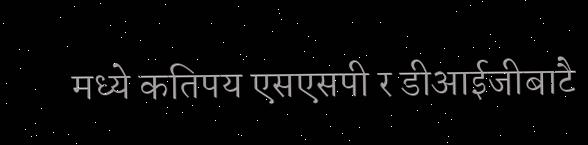मध्ये कतिपय एसएसपी र डीआईजीबाटै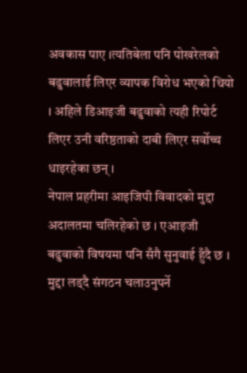अवकास पाए ।त्यतिबेला पनि पोखरेलको बढुवालाई लिएर व्यापक विरोध भएको थियो । अहिले डिआइजी बढुवाको त्यही रिपोर्ट लिएर उनी वरिष्ठताको दाबी लिएर सर्वोच्च धाइरहेका छन् ।
नेपाल प्रहरीमा आइजिपी विवादको मुद्दा अदालतमा चलिरहेको छ । एआइजी बढुवाको विषयमा पनि सँगै सुनुवाई हुँदै छ । मुद्दा लड्दै संगठन चलाउनुपर्ने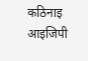कठिनाइ आइजिपी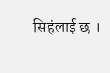सिहंलाई छ ।